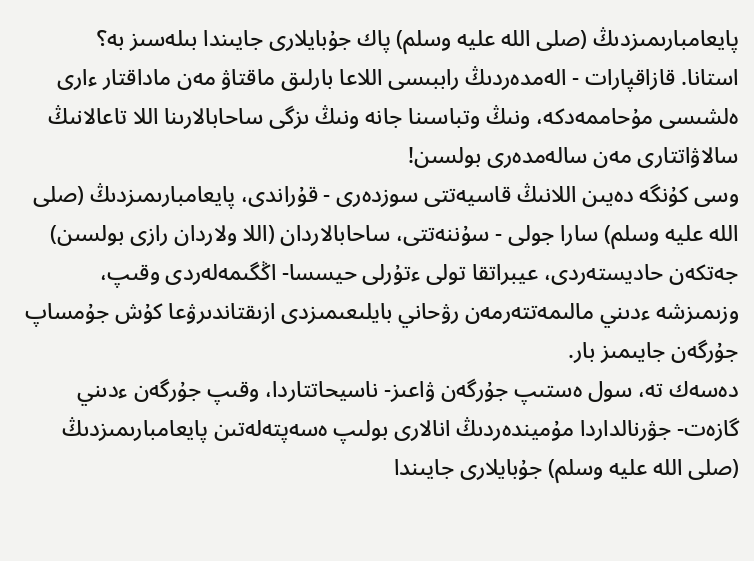پايعامبارىمىزدىڭ (صلى الله عليه وسلم) پاك جۇبايلارى جايىندا بىلەسىز بە؟
استانا. قازاقپارات - الەمدەردىڭ راببىسى اللاعا بارلىق ماقتاۋ مەن ماداقتار ءارى ەلشىسى مۇحاممەدكە، ونىڭ وتباسىنا جانە ونىڭ ىزگى ساحابالارىنا اللا تاعالانىڭ سالاۋاتتارى مەن سالەمدەرى بولسىن!
وسى كۇنگە دەيىن اللانىڭ قاسيەتتى سوزدەرى - قۇراندى، پايعامبارىمىزدىڭ (صلى الله عليه وسلم) سارا جولى - سۇننەتتى، ساحابالاردان (اللا ولاردان رازى بولسىن) جەتكەن حاديستەردى، عيبراتقا تولى ءتۇرلى حيسسا- اڭگىمەلەردى وقىپ، وزىمىزشە ءدىني مالىمەتتەرمەن رۋحاني بايلىعىمىزدى ازىقتاندىرۋعا كۇش جۇمساپ جۇرگەن جايىمىز بار.
دەسەك تە، سول ەستىپ جۇرگەن ۋاعىز- ناسيحاتتاردا، وقىپ جۇرگەن ءدىني گازەت- جۋرنالداردا مۇميندەردىڭ انالارى بولىپ ەسەپتەلەتىن پايعامبارىمىزدىڭ (صلى الله عليه وسلم) جۇبايلارى جايىندا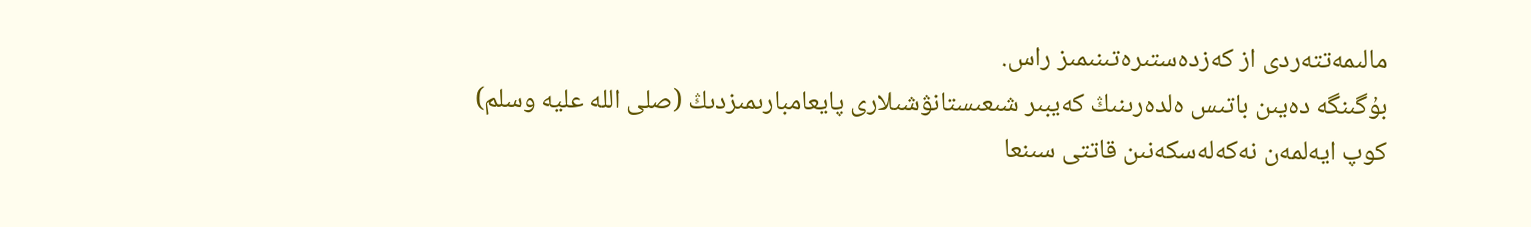مالىمەتتەردى از كەزدەستىرەتىنىمىز راس.
بۇگىنگە دەيىن باتىس ەلدەرىنىڭ كەيبىر شىعىستانۋشىلارى پايعامبارىمىزدىڭ (صلى الله عليه وسلم) كوپ ايەلمەن نەكەلەسكەنىن قاتتى سىنعا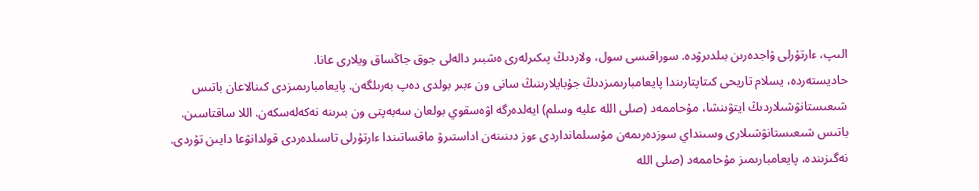الىپ، ءارتۇرلى ۋاجدەرىن بىلدىرۋدە. سوراقىسى سول، ولاردىڭ پىكىرلەرى ەشبىر دالەلى جوق جاڭساق ويلارى عانا.
حاديستەردە، يسلام تاريحى كىتاپتارىندا پايعامبارىمىزدىڭ جۇبايلارىنىڭ سانى ون ءبىر بولدى دەپ بەرىلگەن. پايعامبارىمىزدى كىنالاعان باتىس شىعىستانۋشىلاردىڭ ايتۋىنشا، مۇحاممەد (صلى الله عليه وسلم) ايەلدەرگە اۋەسقوي بولعان سەبەپتى ون بىرىنە نەكەلەسكەن. اللا ساقتاسىن.
باتىس شىعىستانۋشىلارى وسىنداي سوزدەرىمەن مۇسىلمانداردى ءوز دىنىنەن اداستىرۋ ماقساتىندا ءارتۇرلى تاسىلدەردى قولدانۋعا دايىن تۇردى.
نەگىزىندە، پايعامبارىمىز مۇحاممەد (صلى الله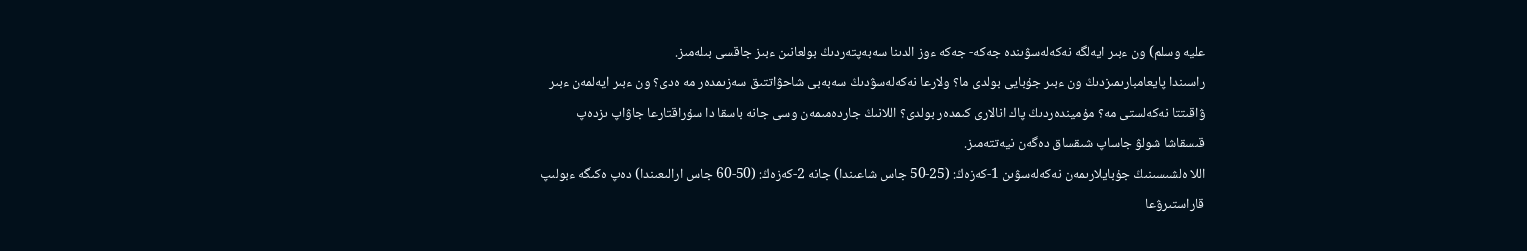عليه وسلم) ون ءبىر ايەلگە نەكەلەسۋىندە جەكە- جەكە ءوز الدىنا سەبەپتەردىڭ بولعانىن ءبىز جاقسى بىلەمىز.
راسىندا پايعامبارىمىزدىڭ ون ءبىر جۇبايى بولدى ما؟ ولارعا نەكەلەسۋدىڭ سەبەبى شاحۋاتتىق سەزىمدەر مە ەدى؟ ون ءبىر ايەلمەن ءبىر ۋاقىتتا نەكەلستى مە؟ مۇميندەردىڭ پاك انالارى كىمدەر بولدى؟ اللانىڭ جاردەمىمەن وسى جانە باسقا دا سۇراقتارعا جاۋاپ ىزدەپ قىسقاشا شولۋ جاساپ شىقساق دەگەن نيەتتەمىز.
اللا ەلشىسىنىڭ جۇبايلارىمەن نەكەلەسۋىن 1-كەزەڭ: (25-50 جاس شاعىندا) جانە 2-كەزەڭ: (50-60 جاس ارالىعىندا) دەپ ەكىگە ءبولىپ قاراستىرۋعا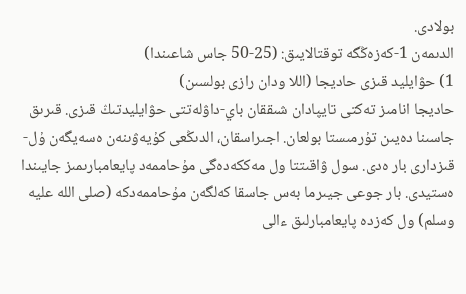بولادى.
الدىمەن 1-كەزەڭگە توقتالايىق: (25-50 جاس شاعىندا)
1) حۋايليد قىزى حاديجا (اللا ودان رازى بولسىن)
حاديجا انامىز تەكتى تايپادان شىققان باي-داۋلەتتى حۋايليدتىڭ قىزى. قىرىق جاسىنا دەيىن تۇرمىستا بولعان. اجىراسقان، الدىڭعى كۇيەۋىنەن ەسەيگەن ۇل- قىزدارى بار ەدى. سول ۋاقىتتا ول مەككەدەگى مۇحاممەد پايعامبارىمىز جايىندا ەستيدى. بار جوعى جيىرما بەس جاسقا كەلگەن مۇحاممەدكە (صلى الله عليه وسلم) ول كەزدە پايعامبارلىق ءالى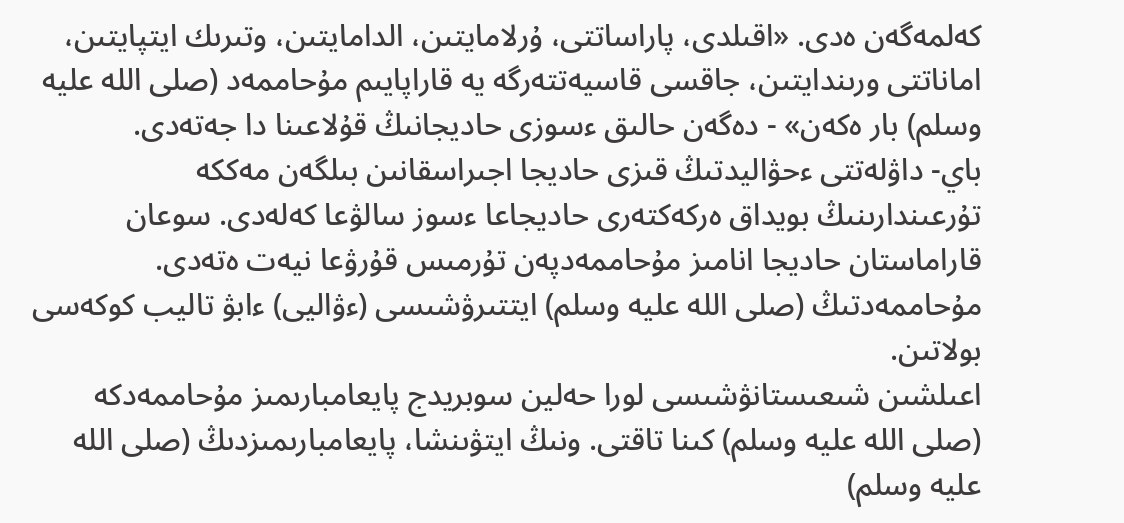كەلمەگەن ەدى. «اقىلدى، پاراساتتى، ۇرلامايتىن، الدامايتىن، وتىرىك ايتپايتىن، اماناتتى ورىندايتىن، جاقسى قاسيەتتەرگە يە قاراپايىم مۇحاممەد (صلى الله عليه وسلم) بار ەكەن» - دەگەن حالىق ءسوزى حاديجانىڭ قۇلاعىنا دا جەتەدى.
باي- داۋلەتتى ءحۋاليدتىڭ قىزى حاديجا اجىراسقانىن بىلگەن مەككە تۇرعىندارىنىڭ بويداق ەركەكتەرى حاديجاعا ءسوز سالۋعا كەلەدى. سوعان قاراماستان حاديجا انامىز مۇحاممەدپەن تۇرمىس قۇرۋعا نيەت ەتەدى. مۇحاممەدتىڭ (صلى الله عليه وسلم) ايتتىرۋشىسى (ءۋاليى) ءابۋ تاليب كوكەسى بولاتىن.
اعىلشىن شىعىستانۋشىسى لورا حەلين سوبريدج پايعامبارىمىز مۇحاممەدكە (صلى الله عليه وسلم) كىنا تاقتى. ونىڭ ايتۋىنشا، پايعامبارىمىزدىڭ (صلى الله عليه وسلم)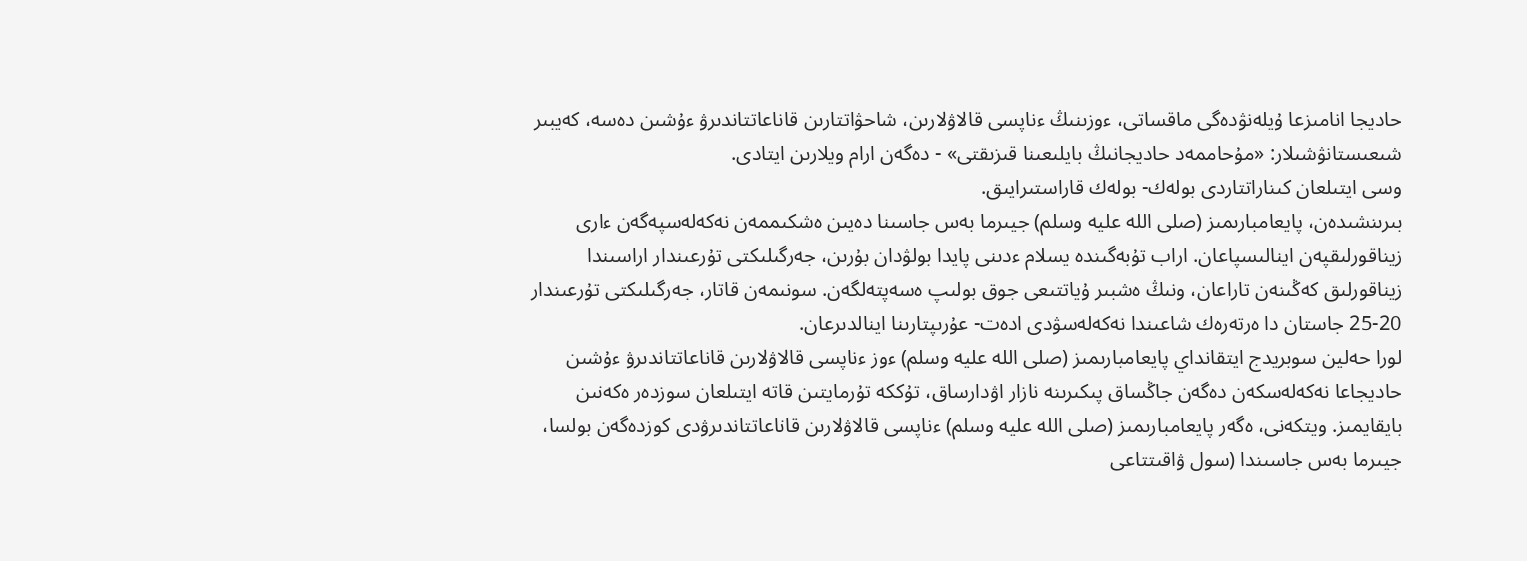حاديجا انامىزعا ۇيلەنۋدەگى ماقساتى، ءوزىنىڭ ءناپسى قالاۋلارىن، شاحۋاتتارىن قاناعاتتاندىرۋ ءۇشىن دەسە، كەيبىر شىعىستانۋشىلار: «مۇحاممەد حاديجانىڭ بايلىعىنا قىزىقتى» - دەگەن ارام ويلارىن ايتادى.
وسى ايتىلعان كىناراتتاردى بولەك- بولەك قاراستىرايىق.
بىرىنشىدەن، پايعامبارىمىز (صلى الله عليه وسلم) جيىرما بەس جاسىنا دەيىن ەشكىممەن نەكەلەسپەگەن ءارى زيناقورلىقپەن اينالىسپاعان. اراب تۇبەگىندە يسلام ءدىنى پايدا بولۋدان بۇرىن، جەرگىلىكتى تۇرعىندار اراسىندا زيناقورلىق كەڭىنەن تاراعان، ونىڭ ەشبىر ۇياتتىعى جوق بولىپ ەسەپتەلگەن. سونىمەن قاتار، جەرگىلىكتى تۇرعىندار 20-25 جاستان دا ەرتەرەك شاعىندا نەكەلەسۋدى ادەت- عۇرىپتارىنا اينالدىرعان.
لورا حەلين سوبريدج ايتقانداي پايعامبارىمىز (صلى الله عليه وسلم) ءوز ءناپسى قالاۋلارىن قاناعاتتاندىرۋ ءۇشىن حاديجاعا نەكەلەسكەن دەگەن جاڭساق پىكىرىنە نازار اۋدارساق، تۇككە تۇرمايتىن قاتە ايتىلعان سوزدەر ەكەنىن بايقايمىز. ويتكەنى، ەگەر پايعامبارىمىز (صلى الله عليه وسلم) ءناپسى قالاۋلارىن قاناعاتتاندىرۋدى كوزدەگەن بولسا، جيىرما بەس جاسىندا (سول ۋاقىتتاعى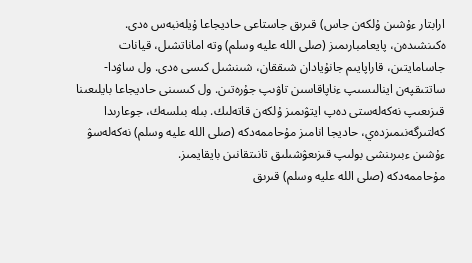ارابتار ءۇشىن ۇلكەن جاس) قىرىق جاستاعى حاديجاعا ۇيلەنبەس ەدى.
ەكىنشىدەن، پايعامبارىمىز (صلى الله عليه وسلم) وتە اماناتشىل، قيانات جاسامايتىن، قاراپايىم جانۇيادان شىققان، شىنشىل كىسى ەدى. ول ساۋدا- ساتتىقپەن اينالىسىپ ءناپاقاسىن تاۋىپ جۇرەتىن. ول كىسىنى حاديجاعا بايلىعىنا قىزىعىپ نەكەلەستى دەپ ايتۋىمىز ۇلكەن قاتەلىك. بىلە بىلسەك، جوعارىدا كەلتىرگەنىمىزدەي، حاديجا انامىز مۇحاممەدكە (صلى الله عليه وسلم) نەكەلەسۋ ءۇشىن ءبىرىنشى بولىپ قىزىعۋشىلىق تانىتقانىن بايقايمىز.
مۇحاممەدكە (صلى الله عليه وسلم) قىرىق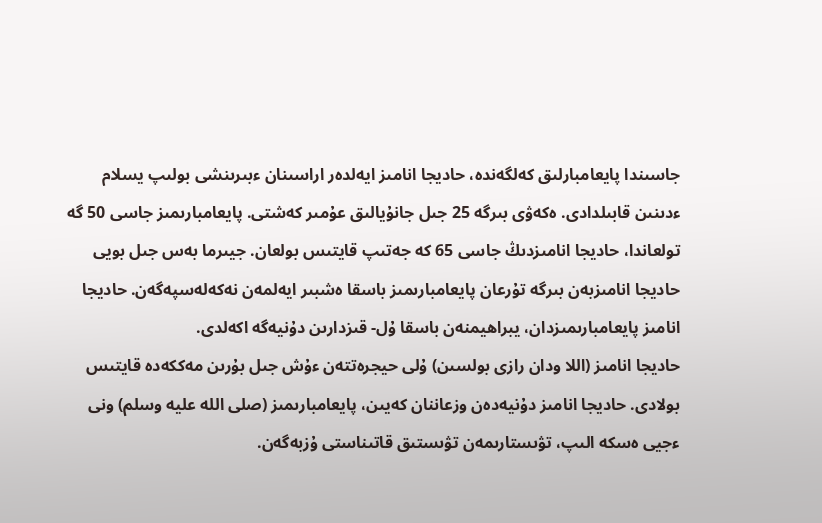جاسىندا پايعامبارلىق كەلگەندە، حاديجا انامىز ايەلدەر اراسىنان ءبىرىنشى بولىپ يسلام ءدىنىن قابىلدادى. ەكەۋى بىرگە 25 جىل جانۇيالىق عۇمىر كەشتى. پايعامبارىمىز جاسى 50 گە تولعاندا، حاديجا انامىزدىڭ جاسى 65 كە جەتىپ قايتىس بولعان. جيىرما بەس جىل بويى حاديجا انامىزبەن بىرگە تۇرعان پايعامبارىمىز باسقا ەشبىر ايەلمەن نەكەلەسپەگەن. حاديجا انامىز پايعامبارىمىزدان، يبراھيمنەن باسقا ۇل- قىزدارىن دۇنيەگە اكەلدى.
حاديجا انامىز (اللا ودان رازى بولسىن) ۇلى حيجرەتتەن ءۇش جىل بۇرىن مەككەدە قايتىس بولادى. حاديجا انامىز دۇنيەدەن وزعاننان كەيىن، پايعامبارىمىز (صلى الله عليه وسلم) ونى ءجيى ەسكە الىپ، تۋىستارىمەن تۋىستىق قاتىناستى ۇزبەگەن.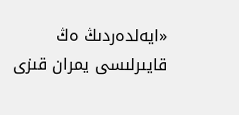«ايەلدەردىڭ ەڭ قايىرلىسى يمران قىزى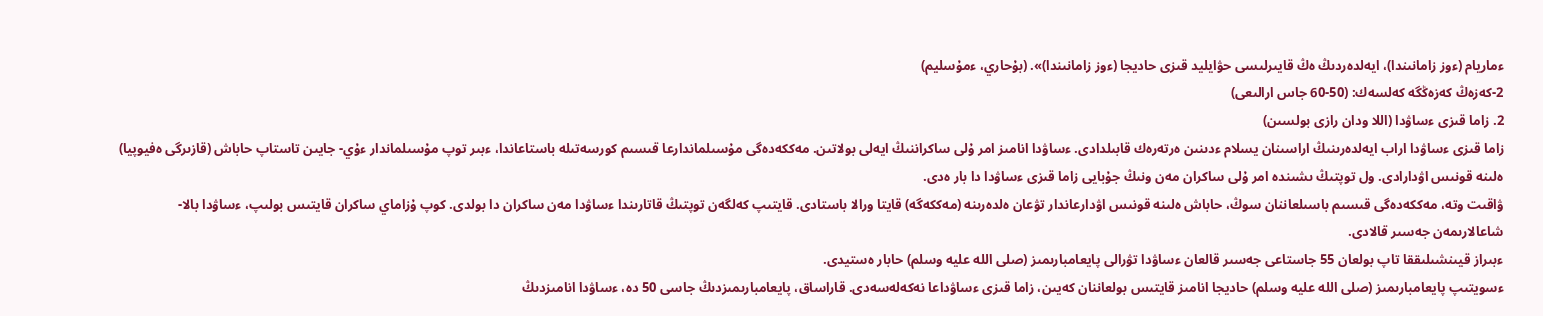ءماريام (ءوز زامانىندا)، ايەلدەردىڭ ەڭ قايىرلىسى حۋايليد قىزى حاديجا (ءوز زامانىندا)». (بۇحاري، ءمۇسليم)
2-كەزەڭ كەزەڭگە كەلسەك: (50-60 جاس ارالىعى)
2. زاما قىزى ءساۋدا (اللا ودان رازى بولسىن)
زاما قىزى ءساۋدا اراب ايەلدەرىنىڭ اراسىنان يسلام ءدىنىن ەرتەرەك قابىلدادى. ءساۋدا انامىز امر ۇلى ساكراننىڭ ايەلى بولاتىن. مەككەدەگى مۇسىلماندارعا قىسىم كورسەتىلە باستاعاندا، ءبىر توپ مۇسىلماندار ءۇي- جايىن تاستاپ حاباش (قازىرگى ەفيوپيا) ەلىنە قونىس اۋدارادى. ول توپتىڭ ىشىندە امر ۇلى ساكران مەن ونىڭ جۇبايى زاما قىزى ءساۋدا دا بار ەدى.
ۋاقىت وتە، مەككەدەگى قىسىم باسىلعاننان سوڭ، حاباش ەلىنە قونىس اۋدارعاندار تۋعان ەلدەرىنە (مەككەگە) قايتا ورالا باستادى. قايتىپ كەلگەن توپتىڭ قاتارىندا ءساۋدا مەن ساكران دا بولدى. كوپ ۇزاماي ساكران قايتىس بولىپ، ءساۋدا بالا- شاعالارىمەن جەسىر قالادى.
ءبىراز قيىنشىلىققا تاپ بولعان 55 جاستاعى جەسىر قالعان ءساۋدا تۋرالى پايعامبارىمىز (صلى الله عليه وسلم) حابار ەستيدى.
ءسويتىپ پايعامبارىمىز (صلى الله عليه وسلم) حاديجا انامىز قايتىس بولعاننان كەيىن، زاما قىزى ءساۋداعا نەكەلەسەدى. قاراساق، پايعامبارىمىزدىڭ جاسى 50 دە، ءساۋدا انامىزدىڭ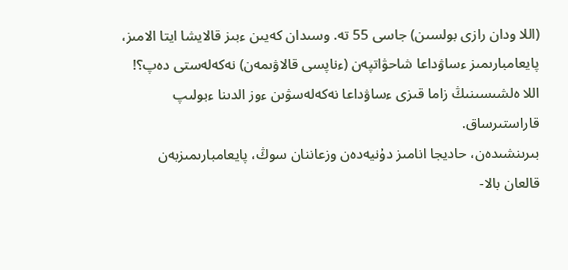(اللا ودان رازى بولسىن) جاسى 55 تە. وسىدان كەيىن ءبىز قالايشا ايتا الامىز، پايعامبارىمىز ءساۋداعا شاحۋاتپەن (ءناپسى قالاۋىمەن) نەكەلەستى دەپ؟!
اللا ەلشىسىنىڭ زاما قىزى ءساۋداعا نەكەلەسۋىن ءوز الدىنا ءبولىپ قاراستىرساق.
بىرىنشىدەن، حاديجا انامىز دۇنيەدەن وزعاننان سوڭ، پايعامبارىمىزبەن قالعان بالا-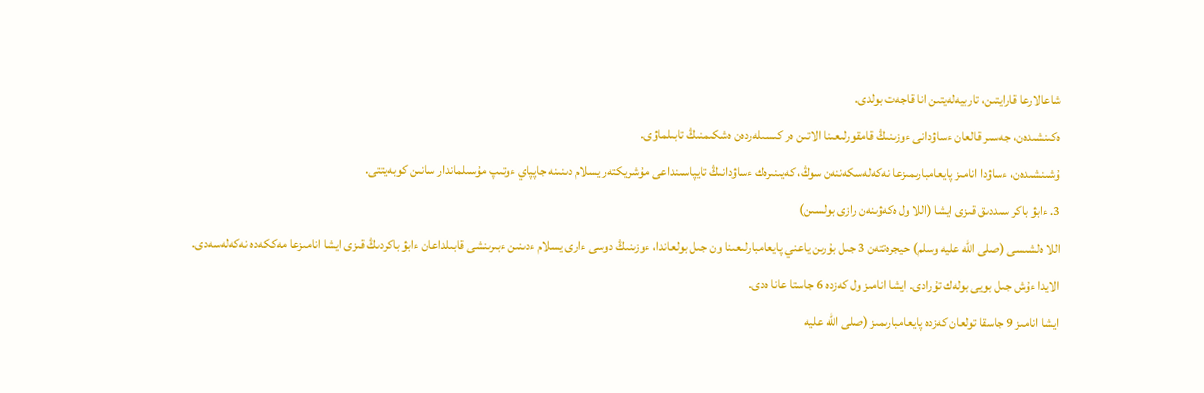شاعالارعا قارايتىن، تاربيەلەيتىن انا قاجەت بولدى.
ەكىنشىدەن، جەسىر قالعان ءساۋدانى ءوزىنىڭ قامقورلىعىنا الاتىن ەر كىسىلەردەن ەشكىمنىڭ تابىلماۋى.
ۇشىنشىدەن، ءساۋدا انامىز پايعامبارىمىزعا نەكەلەسكەننەن سوڭ، كەيىنىرەك ءساۋدانىڭ تايپاسىنداعى مۇشريكتەر يسلام دىنىنە جاپپاي ءوتىپ مۇسىلماندار سانىن كوبەيتتى.
3. ءابۋ باكر سىددىق قىزى ايشا (اللا ول ەكەۋىنەن رازى بولسىن)
اللا ەلشىسى (صلى الله عليه وسلم) حيجرەتتەن 3 جىل بۇرىن ياعني پايعامبارلىعىنا ون جىل بولعاندا، ءوزىنىڭ دوسى ءارى يسلام ءدىنىن ءبىرىنشى قابىلداعان ءابۋ باكردىڭ قىزى ايشا انامىزعا مەككەدە نەكەلەسەدى.
الايدا ءۇش جىل بويى بولەك تۇرادى. ايشا انامىز ول كەزدە 6 جاستا عانا ەدى.
ايشا انامىز 9 جاسقا تولعان كەزدە پايعامبارىمىز (صلى الله عليه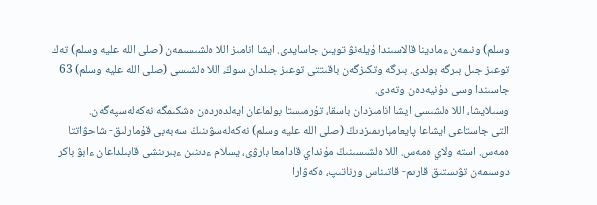وسلم) ونىمەن ءمادينا قالاسىندا ۇيلەنۋ تويىن جاسايدى. ايشا انامىز اللا ەلشىسىمەن (صلى الله عليه وسلم) تەك توعىز جىل بىرگە بولدى. بىرگە وتكىزگەن باقىتتى توعىز جىلدان سوڭ، اللا ەلشىسى (صلى الله عليه وسلم) 63 جاسىندا وسى دۇنيەدەن وتەدى.
وسىلايشا، اللا ەلشىسى ايشا انامىزدان باسقا، تۇرمىستا بولماعان ايەلدەردەن ەشكىمگە نەكەلەسپەگەن.
التى جاستاعى ايشاعا پايعامبارىمىزدىڭ (صلى الله عليه وسلم) نەكەلەسۋىنىڭ سەبەبى قۇمارلىق- شاحۋاتتا ەمەس. استە ولاي ەمەس. اللا ەلشىسىنىڭ مۇنداي قادامعا بارۋى، يسلام ءدىنىن ءبىرىنشى قابىلداعان ءابۋ باكر دوسىمەن تۋىستىق قارىم- قاتىناس ورناتىپ، ەكەۋارا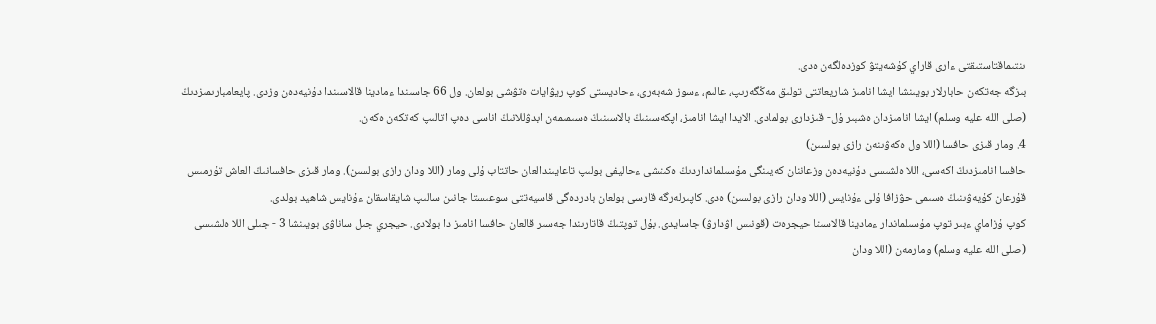ىنتىماقتاستىقتى ءارى قاراي كۇشەيتۋ كوزدەلگەن ەدى.
بىزگە جەتكەن حابارلار بويىنشا ايشا انامىز شاريعاتتى تولىق مەڭگەرىپ، عالىم، ءسوز شەبەرى، ءحاديستى كوپ ريۋايات ەتۋشى بولعان. ول 66 جاسىندا ءمادينا قالاسىندا دۇنيەدەن وزدى. پايعامبارىمىزدىڭ (صلى الله عليه وسلم) ايشا انامىزدان ەشبىر ۇل- قىزدارى بولمادى. الايدا ايشا انامىز، اپكەسىنىڭ بالاسىنىڭ ەسىمىمەن ابدۋللانىڭ اناسى دەپ اتالىپ كەتكەن ەكەن.
4. ومار قىزى حافسا (اللا ول ەكەۋىنەن رازى بولسىن)
حافسا انامىزدىڭ اكەسى، اللا ەلشىسى دۇنيەدەن وزعاننان كەيىنگى مۇسىلمانداردىڭ ەكىنشى ءحاليفى بولىپ تاعايىندالعان حاتتاب ۇلى ومار (اللا ودان رازى بولسىن). ومار قىزى حافسانىڭ العاش تۇرمىس قۇرعان كۇيەۋىنىڭ ەسىمى حۋزافا ۇلى ءۇنايس (اللا ودان رازى بولسىن) ەدى. كاپىرلەرگە قارسى بولعان بادردەگى قاسيەتتى سوعىستا جانىن سالىپ شايقاسقان ءۇنايس شاھيد بولدى.
كوپ ۇزاماي ءبىر توپ مۇسىلماندار ءمادينا قالاسىنا حيجرەت (قونىس اۋدارۋ) جاسايدى. بۇل توپتىڭ قاتارىندا جەسىر قالعان حافسا انامىز دا بولادى. حيجري جىل ساناۋى بويىنشا 3 - جىلى اللا ەلشىسى (صلى الله عليه وسلم) ومارمەن (اللا ودان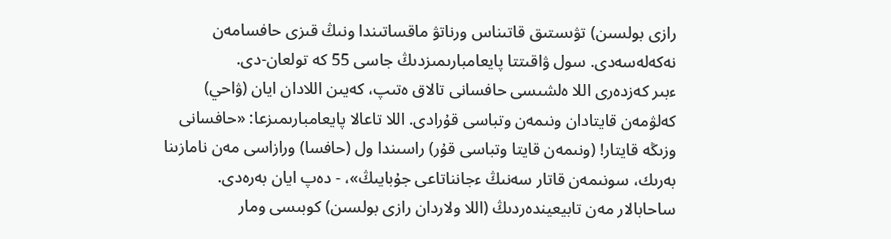رازى بولسىن) تۋىستىق قاتىناس ورناتۋ ماقساتىندا ونىڭ قىزى حافسامەن نەكەلەسەدى. سول ۋاقىتتا پايعامبارىمىزدىڭ جاسى 55 كە تولعان-دى.
ءبىر كەزدەرى اللا ەلشىسى حافسانى تالاق ەتىپ، كەيىن اللادان ايان (ۋاحي) كەلۋمەن قايتادان ونىمەن وتباسى قۇرادى. اللا تاعالا پايعامبارىمىزعا: «حافسانى وزىڭە قايتار! (ونىمەن قايتا وتباسى قۇر) راسىندا ول (حافسا) ورازاسى مەن نامازىنا بەرىك، سونىمەن قاتار سەنىڭ ءجانناتاعى جۇبايىڭ»، - دەپ ايان بەرەدى.
ساحابالار مەن تابيعيندەردىڭ (اللا ولاردان رازى بولسىن) كوبىسى ومار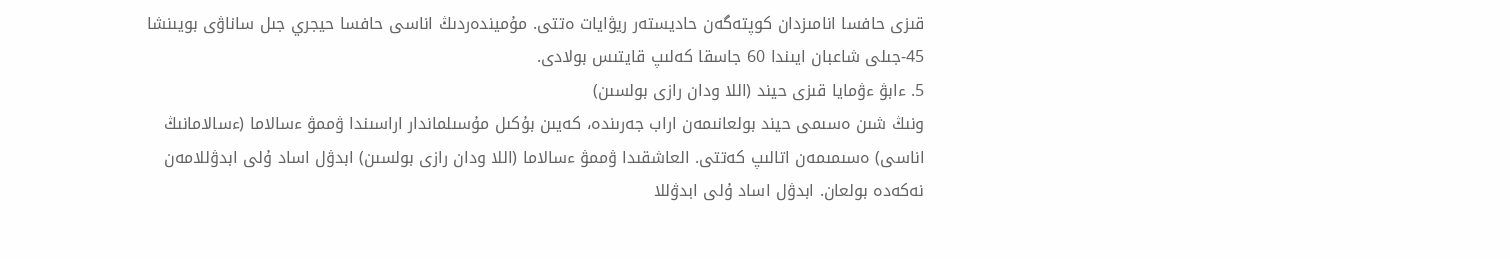قىزى حافسا انامىزدان كوپتەگەن حاديستەر ريۋايات ەتتى. مۇميندەردىڭ اناسى حافسا حيجري جىل ساناۋى بويىنشا 45-جىلى شاعبان ايىندا 60 جاسقا كەلىپ قايتىس بولادى.
5. ءابۋ ءۋمايا قىزى حيند (اللا ودان رازى بولسىن)
ونىڭ شىن ەسىمى حيند بولعانىمەن اراب جەرىندە، كەيىن بۇكىل مۇسىلماندار اراسىندا ۋممۋ ءسالاما (ءسالامانىڭ اناسى) ەسىمىمەن اتالىپ كەتتى. العاشقىدا ۋممۋ ءسالاما (اللا ودان رازى بولسىن) ابدۋل اساد ۇلى ابدۋللامەن نەكەدە بولعان. ابدۋل اساد ۇلى ابدۋللا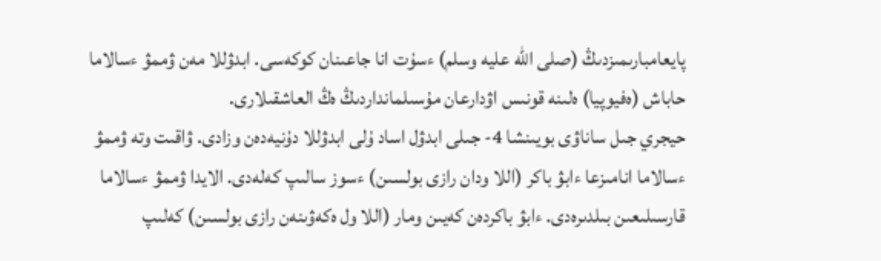پايعامبارىمىزدىڭ (صلى الله عليه وسلم) ءسۇت انا جاعىنان كوكەسى. ابدۋللا مەن ۋممۋ ءسالاما حاباش (ەفيوپيا) ەلىنە قونىس اۋدارعان مۇسىلمانداردىڭ ەڭ العاشقىلارى.
حيجري جىل ساناۋى بويىنشا 4- جىلى ابدۋل اساد ۇلى ابدۋللا دۇنيەدەن وزادى. ۋاقىت وتە ۋممۋ ءسالاما انامىزعا ءابۋ باكر (اللا ودان رازى بولسىن) ءسوز سالىپ كەلەدى. الايدا ۋممۋ ءسالاما قارسىلىعىن بىلدىرەدى. ءابۋ باكردەن كەيىن ومار (اللا ول ەكەۋىنەن رازى بولسىن) كەلىپ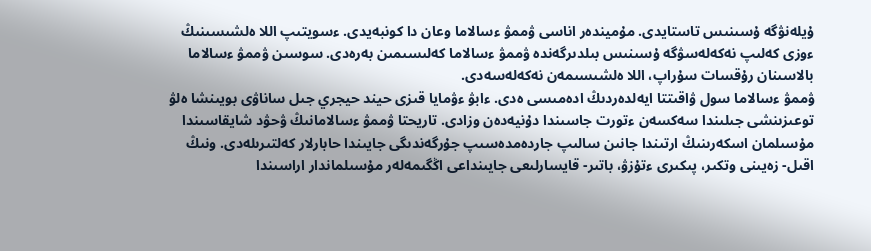ۇيلەنۋگە ۇسىنىس تاستايدى. مۇميندەر اناسى ۋممۋ ءسالاما وعان دا كونبەيدى. ءسويتىپ اللا ەلشىسىنىڭ ءوزى كەلىپ نەكەلەسۋگە ۇسىنىس بىلدىرگەندە ۋممۋ ءسالاما كەلىسىمىن بەرەدى. سوسىن ۋممۋ ءسالاما بالاسىنان رۇقسات سۇراپ، اللا ەلشىسىمەن نەكەلەسەدى.
ۋممۋ ءسالاما سول ۋاقىتتا ايەلدەردىڭ ادەمىسى ەدى. ءابۋ ءۋمايا قىزى حيند حيجري جىل ساناۋى بويىنشا ەلۋ توعىزىنشى جىلىندا سەكسەن ءتورت جاسىندا دۇنيەدەن وزادى. تاريحتا ۋممۋ ءسالامانىڭ ۋحۋد شايقاسىندا مۇسىلمان اسكەرىنىڭ ارتىندا جانىن سالىپ جاردەمدەسىپ جۇرگەندىگى جايىندا حابارلار كەلتىرىلەدى. ونىڭ اقىل- زەيىنى وتكىر، پىكىرى ءتۇزۋ، باتىر- قايسارلىعى جايىنداعى اڭگىمەلەر مۇسىلماندار اراسىندا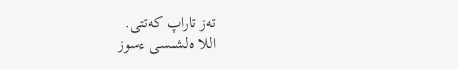تەز تاراپ كەتتى.
اللا ەلشىسى ءسوز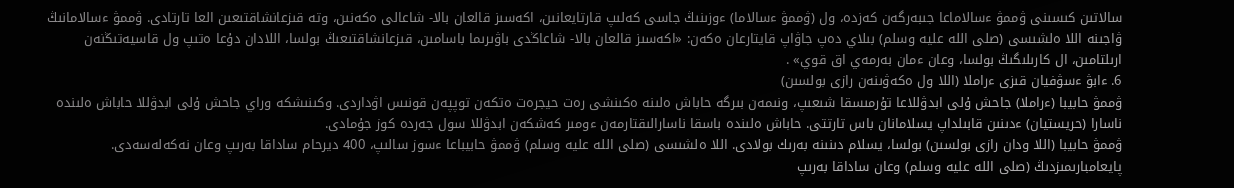سالاتىن كىسىنى ۋممۋ ءسالاماعا جىبەرگەن كەزدە، ول (ۋممۋ ءسالاما) ءوزىنىڭ جاسى كەلىپ قارتايعانىن، اكەسىز قالعان بالا- شاعالى ەكەنىن، وتە قىزعانشاقتىعىن العا تارتادى. ۋممۋ ءسالامانىڭ ۋاجىنە اللا ەلشىسى (صلى الله عليه وسلم) بىلاي دەپ جاۋاپ قايتارعان ەكەن: «اكەسىز قالعان بالا- شاعاڭدى باۋىرىما باسامىن، قىزعانشاقتىعىڭ بولسا، اللادان دۇعا ەتىپ ول قاسيەتىڭنەن ارىلتامىن، ال كارىلىگىڭ بولسا، وعان ءمان بەرمەي اق قوي» .
6. ءابۋ ءسۋفيان قىزى ءراملا (اللا ول ەكەۋىنەن رازى بولسىن)
ۋممۋ حابيبا (ءراملا) جاحش ۇلى ابدۋللاعا تۇرمىسقا شىعىپ، ونىمەن بىرگە حاباش ەلىنە ەكىنشى رەت حيجرەت ەتكەن توپپەن قونىس اۋداردى. وكىنىشكە وراي جاحش ۇلى ابدۋللا حاباش ەلىندە ناسارا (حريستيان) ءدىنىن قابىلداپ يسلامانان باس تارتتى. حاباش ەلىندە باسقا ناسارالىقتارمەن ءومىر كەشكەن ابدۋللا سول جەردە كوز جۇمادى.
ۋممۋ حابيبا (اللا ودان رازى بولسىن) بولسا، يسلام دىنىنە بەرىك بولادى. اللا ەلشىسى (صلى الله عليه وسلم) ۋممۋ حابيباعا ءسوز سالىپ، 400 ديرحام ساداقا بەرىپ وعان نەكەلەسەدى. پايعامبارىمىزدىڭ (صلى الله عليه وسلم) وعان ساداقا بەرىپ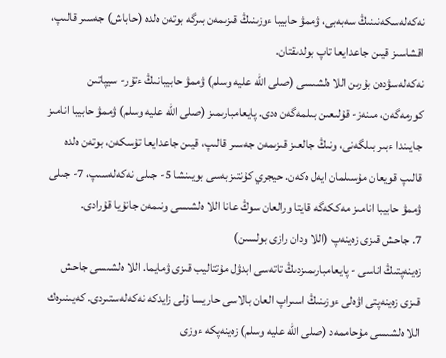نەكەلەسكەنىنىڭ سەبەبى، ۋممۋ حابيبا ءوزىنىڭ قىزىمەن بىرگە بوتەن ەلدە (حاباش) جەسىر قالىپ، اقشاسىز قيىن جاعدايعا تاپ بولدىقتان.
نەكەلەسۋدەن بۇرىن اللا ەلشىسى (صلى الله عليه وسلم) ۋممۋ حابيبانىڭ ءتۇر- سيپاتىن كورمەگەن، مىنەز- قۇلىعىن بىلمەگەن ەدى. پايعامبارىمىز (صلى الله عليه وسلم) ۋممۋ حابيبا انامىز جايىندا ءبىر بىلگەنى، ونىڭ جالعىز قىزىمەن جەسىر قالىپ، قيىن جاعدايعا تۇسكەن، بوتەن ەلدە قالىپ قويعان مۇسىلمان ايەل ەكەن. حيجري كۇنتىزبەسى بويىنشا 5- جىلى نەكەلەسىپ، 7- جىلى ۋممۋ حابيبا انامىز مەككەگە قايتا ورالعان سوڭ عانا اللا ەلشىسى ونىمەن جانۇيا قۇرادى.
7. جاحش قىزى زەينەپ (اللا ودان رازى بولسىن)
زەينەپتىڭ اناسى - پايعامبارىمىزدىڭ تاتەسى ابدۋل مۇتتاليب قىزى ۋمايما. اللا ەلشىسى جاحش قىزى زەينەپتى اۋەلى ءوزىنىڭ اسىراپ العان بالاسى حاريسا ۇلى زايدكە نەكەلەستىردى. كەيىنىرەك اللا ەلشىسى مۇحاممەد (صلى الله عليه وسلم) زەينەپكە ءوزى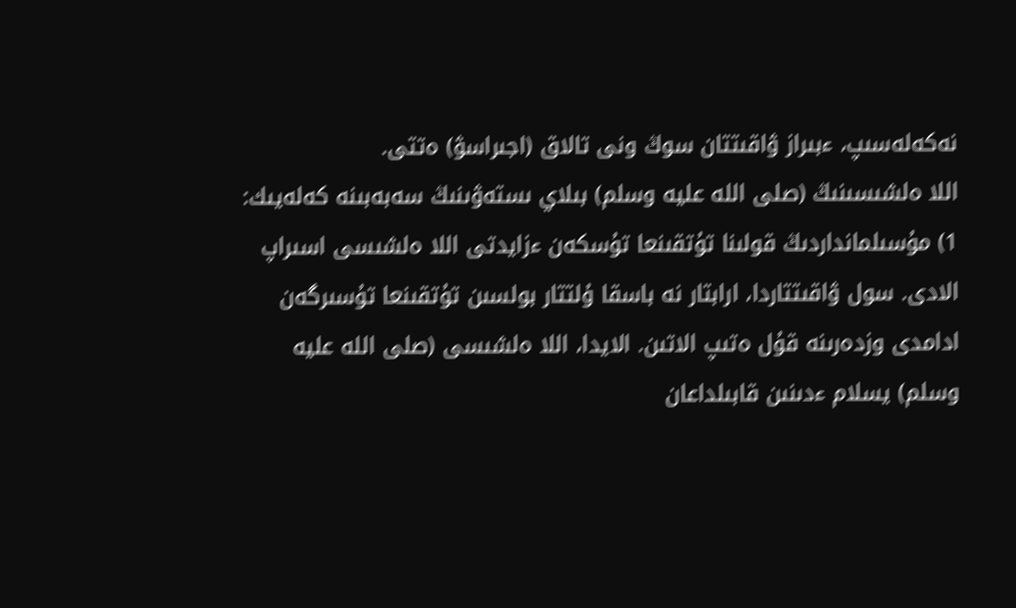نەكەلەسىپ، ءبىراز ۋاقىتتان سوڭ ونى تالاق (اجىراسۋ) ەتتى.
اللا ەلشىسىنىڭ (صلى الله عليه وسلم) بىلاي ىستەۋىنىڭ سەبەبىنە كەلەيىك:
1) مۇسىلمانداردىڭ قولىنا تۇتقىنعا تۇسكەن ءزايدتى اللا ەلشىسى اسىراپ الادى. سول ۋاقىتتاردا، ارابتار نە باسقا ۇلتتار بولسىن تۇتقىنعا تۇسىرگەن ادامدى وزدەرىنە قۇل ەتىپ الاتىن. الايدا، اللا ەلشىسى (صلى الله عليه وسلم) يسلام ءدىنىن قابىلداعان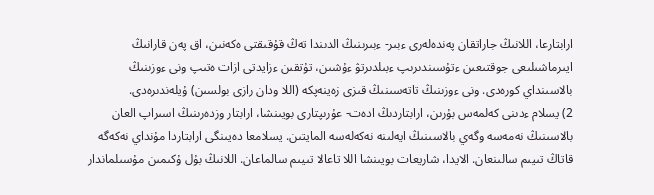ارابتارعا، اللانىڭ جاراتقان پەندەلەرى ءبىر- ءبىرىنىڭ الدىندا تەڭ قۇقىقتى ەكەنىن، اق پەن قارانىڭ ايىرماشىلىعى جوقتىعىن ءتۇسىندىرىپ ءبىلدىرتۋ ءۇشىن، تۇتقىن ءزايدتى ازات ەتىپ ونى ءوزىنىڭ بالاسىنداي كورەدى. ونى ءوزىنىڭ تاتەسىنىڭ قىزى زەينەپكە (اللا ودان رازى بولسىن) ۇيلەندىرەدى.
2) يسلام ءدىنى كەلمەس بۇرىن، ارابتاردىڭ ادەت- عۇرىپتارى بويىنشا، ارابتار وزدەرىنىڭ اسىراپ العان بالاسىنىڭ نەمەسە وگەي بالاسىنىڭ ايەلىنە نەكەلەسە المايتىن. يسلامعا دەيىنگى ارابتاردا مۇنداي نەكەگە قاتاڭ تىيىم سالىنعان. الايدا، شاريعات بويىنشا اللا تاعالا تىيىم سالماعان. اللانىڭ بۇل ۇكىمىن مۇسىلماندار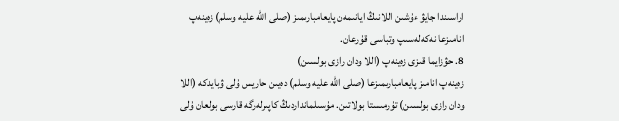اراسىندا جايۋ ءۇشىن اللانىڭ ايانىمەن پايعامبارىمىز (صلى الله عليه وسلم) زەينەپ انامىزعا نەكەلەسىپ وتباسى قۇرعان.
8. حۋزايما قىزى زەينەپ (اللا ودان رازى بولسىن)
زەينەپ انامىز پايعامبارىمىزعا (صلى الله عليه وسلم) دەيىن حاريس ۇلى ۋبايدكە (اللا ودان رازى بولسىن) تۇرمىستا بولاتىن. مۇسىلمانداردىڭ كاپىرلەرگە قارسى بولعان ۇلى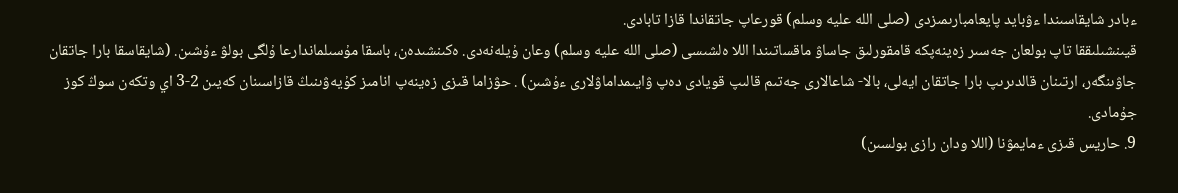ءبادر شايقاسىندا ءۋبايد پايعامبارىمىزدى (صلى الله عليه وسلم) قورعاپ جاتقاندا قازا تابادى.
قيىنشىلىققا تاپ بولعان جەسىر زەينەپكە قامقورلىق جاساۋ ماقساتىندا اللا ەلشىسى (صلى الله عليه وسلم) وعان ۇيلەنەدى. ەكىنشىدەن، باسقا مۇسىلماندارعا ۇلگى بولۋ ءۇشىن. (شايقاسقا بارا جاتقان جاۋىنگەر، ارتىنان قالدىرىپ بارا جاتقان ايەلى، بالا- شاعالارى جەتىم قالىپ قويادى دەپ ۋايىمداماۋلارى ءۇشىن) . حۋزاما قىزى زەينەپ انامىز كۇيەۋىنىڭ قازاسىنان كەيىن 2-3 اي وتكەن سوڭ كوز جۇمادى.
9. حاريس قىزى ءمايمۋنا (اللا ودان رازى بولسىن)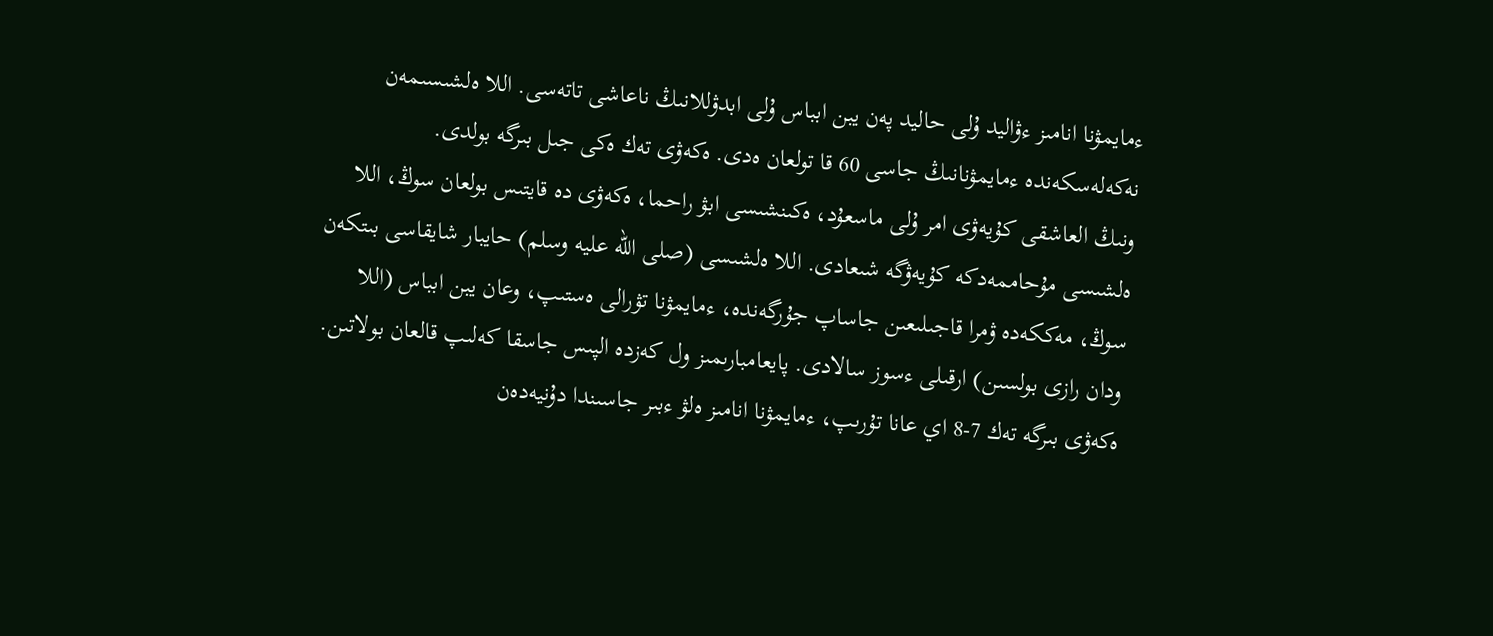ءمايمۋنا انامىز ءۋاليد ۇلى حاليد پەن يبن ابباس ۇلى ابدۋللانىڭ ناعاشى تاتەسى. اللا ەلشىسىمەن نەكەلەسكەندە ءمايمۋنانىڭ جاسى 60 قا تولعان ەدى. ەكەۋى تەك ەكى جىل بىرگە بولدى.
ونىڭ العاشقى كۇيەۋى امر ۇلى ماسعۇد، ەكىنشىسى ابۋ راحما، ەكەۋى دە قايتىس بولعان سوڭ، اللا ەلشىسى مۇحاممەدكە كۇيەۋگە شىعادى. اللا ەلشىسى (صلى الله عليه وسلم) حايبار شايقاسى بىتكەن سوڭ، مەككەدە ۋمرا قاجىلىعىن جاساپ جۇرگەندە، ءمايمۋنا تۋرالى ەستىپ، وعان يبن ابباس (اللا ودان رازى بولسىن) ارقىلى ءسوز سالادى. پايعامبارىمىز ول كەزدە الپىس جاسقا كەلىپ قالعان بولاتىن. ەكەۋى بىرگە تەك 7-8 اي عانا تۇرىپ، ءمايمۋنا انامىز ەلۋ ءبىر جاسىندا دۇنيەدەن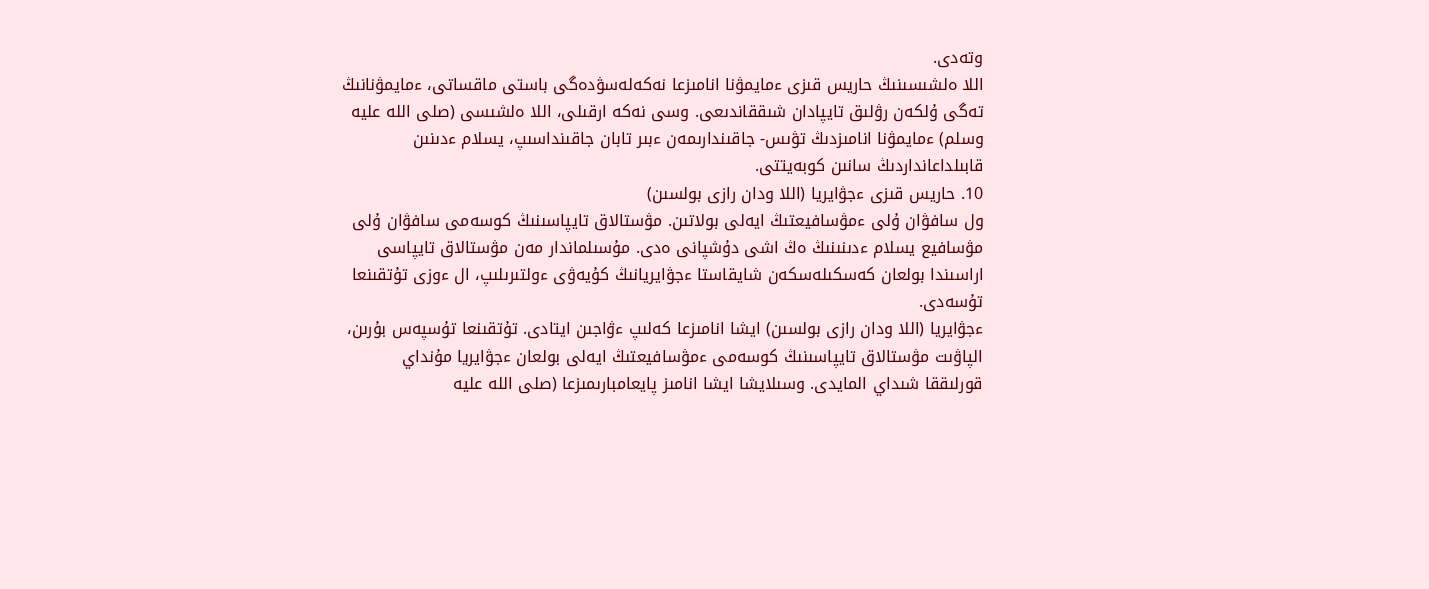وتەدى.
اللا ەلشىسىنىڭ حاريس قىزى ءمايمۋنا انامىزعا نەكەلەسۋدەگى باستى ماقساتى، ءمايمۋنانىڭ تەگى ۇلكەن رۋلىق تايپادان شىققاندىعى. وسى نەكە ارقىلى، اللا ەلشىسى (صلى الله عليه وسلم) ءمايمۋنا انامىزدىڭ تۋىس- جاقىندارىمەن ءبىر تابان جاقىنداسىپ، يسلام ءدىنىن قابىلداعانداردىڭ سانىن كوبەيتتى.
10. حاريس قىزى ءجۋايريا (اللا ودان رازى بولسىن)
ول سافۋان ۇلى ءمۋسافيعتىڭ ايەلى بولاتىن. مۋستالاق تايپاسىنىڭ كوسەمى سافۋان ۇلى مۋسافيع يسلام ءدىنىنىڭ ەڭ اشى دۇشپانى ەدى. مۇسىلماندار مەن مۋستالاق تايپاسى اراسىندا بولعان كەسكىلەسكەن شايقاستا ءجۋايريانىڭ كۇيەۋى ءولتىرىلىپ، ال ءوزى تۇتقىنعا تۇسەدى.
ءجۋايريا (اللا ودان رازى بولسىن) ايشا انامىزعا كەلىپ ءۋاجىن ايتادى. تۇتقىنعا تۇسپەس بۇرىن، الپاۋىت مۋستالاق تايپاسىنىڭ كوسەمى ءمۋسافيعتىڭ ايەلى بولعان ءجۋايريا مۇنداي قورلىققا شىداي المايدى. وسىلايشا ايشا انامىز پايعامبارىمىزعا (صلى الله عليه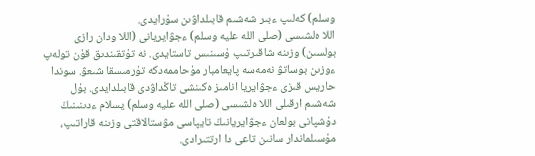وسلم) كەلىپ ءبىر شەشىم قابىلداۋىن سۇرايدى.
اللا ەلشىسى (صلى الله عليه وسلم) ءجۋايريانى (اللا ودان رازى بولسىن) وزىنە شاقىرتىپ ۇسىنىس تاستايدى. نە تۇتقىندىق قۇن تولەپ ءوزىن بوساتۋ نەمەسە پايعامبار مۇحاممەدكە تۇرمىسقا شىعۋ. سوندا حاريس قىزى ءجۋايريا انامىز ەكىنشى تاڭداۋدى قابىلدايدى. بۇل شەشىم ارقىلى اللا ەلشىسى (صلى الله عليه وسلم) يسلام ءدىنىنىڭ دۇشپانى بولعان ءجۋايريانىڭ تايپاسى مۋستالاقتى وزىنە قاراتىپ، مۇسىلماندار سانىن تاعى دا ارتتىرادى.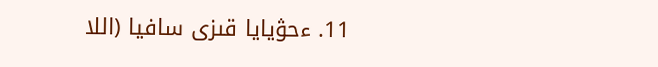11. ءحۋيايا قىزى سافيا (اللا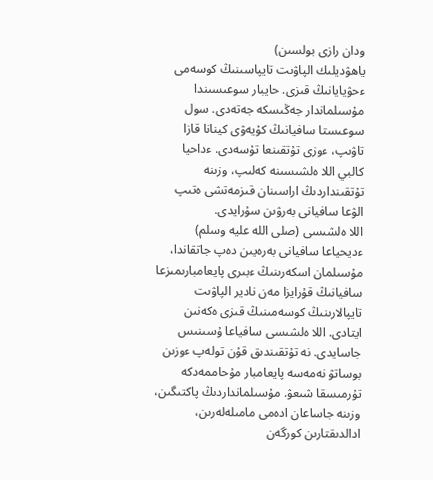ودان رازى بولسىن)
ياھۋديلىك الپاۋىت تايپاسىنىڭ كوسەمى ءحۋيايانىڭ قىزى. حايبار سوعىسىندا مۇسىلماندار جەڭىسكە جەتەدى. سول سوعىستا سافيانىڭ كۇيەۋى كينانا قازا تاۋىپ، ءوزى تۇتقىنعا تۇسەدى. ءداحيا كالبي اللا ەلشىسىنە كەلىپ، وزىنە تۇتقىنداردىڭ اراسىنان قىزمەتشى ەتىپ الۋعا سافيانى بەرۋىن سۇرايدى.
اللا ەلشىسى (صلى الله عليه وسلم) ءديحياعا سافيانى بەرەيىن دەپ جاتقاندا، مۇسىلمان اسكەرىنىڭ ءبىرى پايعامبارىمىزعا سافيانىڭ قۇرايزا مەن نادير الپاۋىت تايپالارىنىڭ كوسەمىنىڭ قىزى ەكەنىن ايتادى. اللا ەلشىسى سافياعا ۇسىنىس جاسايدى. نە تۇتقىندىق قۇن تولەپ ءوزىن بوساتۋ نەمەسە پايعامبار مۇحاممەدكە تۇرمىسقا شىعۋ. مۇسىلمانداردىڭ پاكتىگىن، وزىنە جاساعان ادەمى مامىلەلەرىن، ادالدىقتارىن كورگەن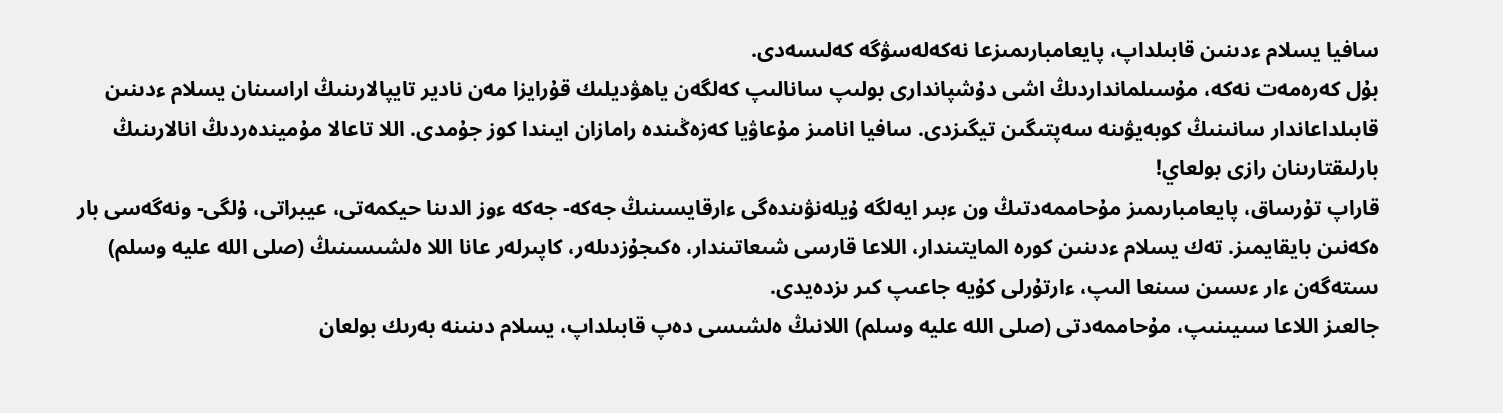سافيا يسلام ءدىنىن قابىلداپ، پايعامبارىمىزعا نەكەلەسۋگە كەلىسەدى.
بۇل كەرەمەت نەكە، مۇسىلمانداردىڭ اشى دۇشپاندارى بولىپ سانالىپ كەلگەن ياھۋديلىك قۇرايزا مەن نادير تايپالارىنىڭ اراسىنان يسلام ءدىنىن قابىلداعاندار سانىنىڭ كوبەيۋىنە سەپتىگىن تيگىزدى. سافيا انامىز مۇعاۋيا كەزەڭىندە رامازان ايىندا كوز جۇمدى. اللا تاعالا مۇميندەردىڭ انالارىنىڭ بارلىقتارىنان رازى بولعاي!
قاراپ تۇرساق، پايعامبارىمىز مۇحاممەدتىڭ ون ءبىر ايەلگە ۇيلەنۋىندەگى ءارقايسىنىڭ جەكە- جەكە ءوز الدىنا حيكمەتى، عيبراتى، ۇلگى- ونەگەسى بار ەكەنىن بايقايمىز. تەك يسلام ءدىنىن كورە المايتىندار، اللاعا قارسى شىعاتىندار، ەكىجۇزدىلەر، كاپىرلەر عانا اللا ەلشىسىنىڭ (صلى الله عليه وسلم) ىستەگەن ءار ءىسىن سىنعا الىپ، ءارتۇرلى كۇيە جاعىپ كىر ىزدەيدى.
جالعىز اللاعا سىيىنىپ، مۇحاممەدتى (صلى الله عليه وسلم) اللانىڭ ەلشىسى دەپ قابىلداپ، يسلام دىنىنە بەرىك بولعان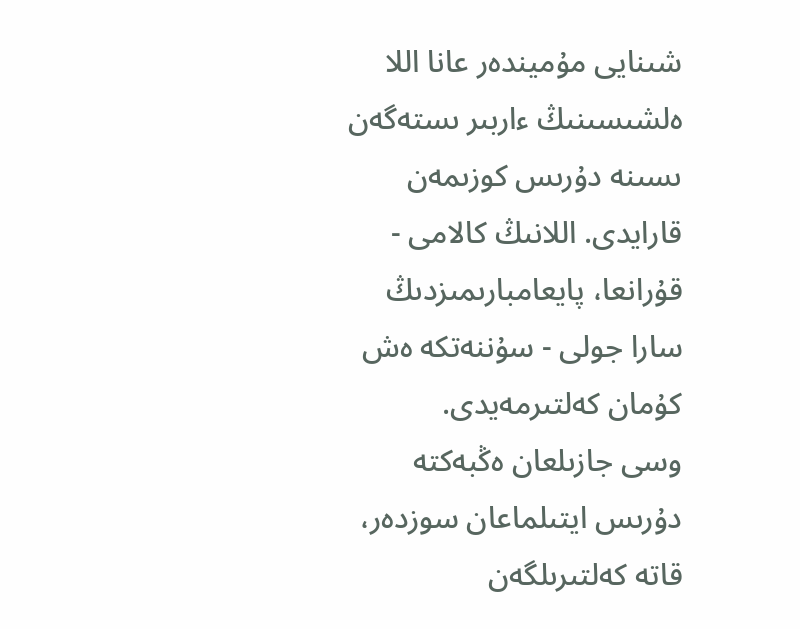شىنايى مۇميندەر عانا اللا ەلشىسىنىڭ ءاربىر ىستەگەن ىسىنە دۇرىس كوزىمەن قارايدى. اللانىڭ كالامى - قۇرانعا، پايعامبارىمىزدىڭ سارا جولى - سۇننەتكە ەش كۇمان كەلتىرمەيدى.
وسى جازىلعان ەڭبەكتە دۇرىس ايتىلماعان سوزدەر، قاتە كەلتىرىلگەن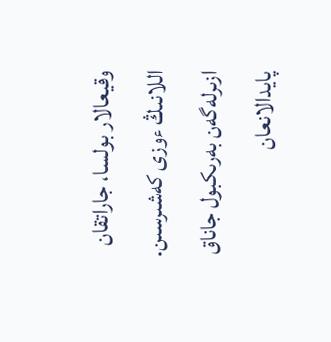وقيعالار بولسا، جاراتقان اللانىڭ ءوزى كەشىرسىن.
ازىرلەگەن بەرىكبول جاناق
پايدالانعان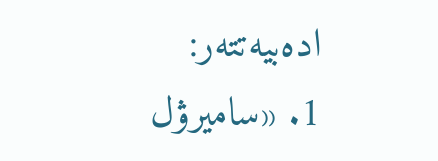ادەبيەتتەر:
1. «ساميرۋل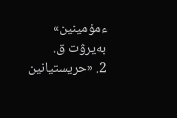ءمۇمينين» بەيرۋت ق.
2. «حريستيانين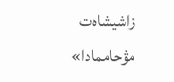زاشيشاەت مۋحاممادا»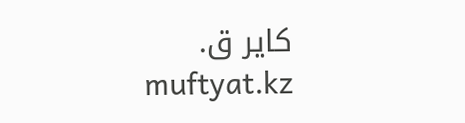كاير ق.
muftyat.kz